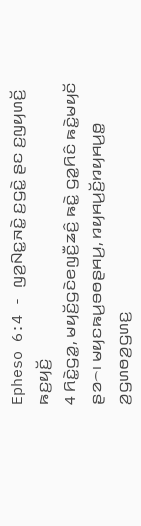Epheso 6:4 - ꤜꤤ꤬ꤡꤢ꤭ꤏꤢꤧ꤭ ꤢ꤬ꤞꤢꤧ꤭ ꤔꤢ ꤢ꤬ꤜꤟꤛꤢꤩ꤬ ꤒꤢ꤬ꤟꤢꤩ꤬
4 ꤖꤢꤧ꤭ꤞꤤ꤭, ꤗꤟꤢꤩ꤬ꤞꤢꤧꤕꤜꤢꤪ꤬ꤘꤢꤨ꤬ ꤒꤢꤧ꤭ ꤞꤤ꤭ꤖꤢꤨ ꤒꤢꤧ꤭ꤗꤟꤢꤩ ꤔꤤ꤮꤯ ꤗꤟꤢꤒꤣ꤬ꤋꤥꤔꤌꤣ꤬, ꤙꤟꤌꤣ꤬ꤢꤩ꤬ꤙꤟꤌꤣ꤬ꤥ꤭ ꤤ꤬ꤞꤛꤥꤤ꤬ꤞꤛꤢ꤬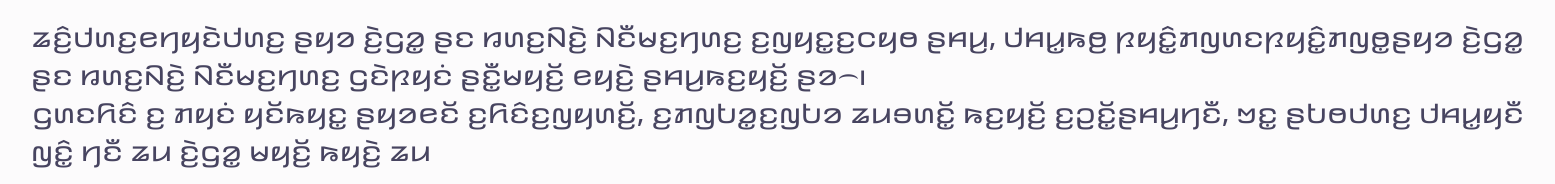ꤘꤢꤨ꤬ꤓꤛꤢ꤬ꤕꤚꤟꤢꤧꤓꤛꤢ꤬ ꤔꤟꤤ ꤢꤧ꤬ꤞꤤ꤭ ꤔꤢ ꤙꤛꤢ꤬ꤡꤢꤧ꤬ ꤡꤢꤪꤗꤢ꤬ꤚꤛꤢ꤬ ꤢ꤬ꤜꤟꤢ꤭ꤢ꤬ꤍꤟꤥ ꤔꤌꤣ꤬, ꤓꤌꤣ꤭ꤒꤥ꤬ ꤐꤟꤢꤨ꤭ꤊꤜꤛꤢꤐꤟꤢꤨ꤭ꤊꤜꤥ꤭ꤔꤟꤤ ꤢꤧ꤬ꤞꤤ꤭ ꤔꤢ ꤙꤛꤢ꤬ꤡꤢꤧ꤬ ꤡꤢꤪꤗꤢ꤬ꤚꤛꤢ꤬ ꤞꤢꤧꤐꤟꤢꤦ ꤔꤢꤪ꤭ꤗꤟꤢꤩ꤬ ꤕꤟꤢꤧ꤬ ꤔꤌꤣ꤬ꤒꤢ꤬ꤟꤢꤩ꤬ ꤔꤤ꤮꤯
ꤞꤛꤢꤖꤢꤨ ꤢ꤬ ꤊꤟꤢꤦ ꤟꤢꤩꤒꤟꤢ꤭ ꤔꤟꤤꤕꤢꤩ ꤢ꤬ꤖꤢꤨꤢ꤬ꤜꤟꤛꤢꤩ꤬, ꤢ꤬ꤊꤜꤝꤤ꤭ꤢ꤬ꤜꤝꤤ ꤘꤣꤋꤛꤢꤩ꤭ ꤒꤢ꤬ꤟꤢꤩ꤬ ꤢ꤬ꤑꤢꤩ꤭ꤔꤌꤣ꤬ꤚꤢꤪ, ꤠꤢ꤭ ꤔꤝꤥꤓꤛꤢ꤬ ꤓꤌꤣ꤭ꤟꤢꤪ ꤜꤢꤨ꤭ ꤚꤢꤪ ꤘꤣ ꤢꤧ꤬ꤞꤤ꤭ ꤗꤟꤢꤩ꤬ ꤒꤟꤢꤧ꤬ ꤘꤣ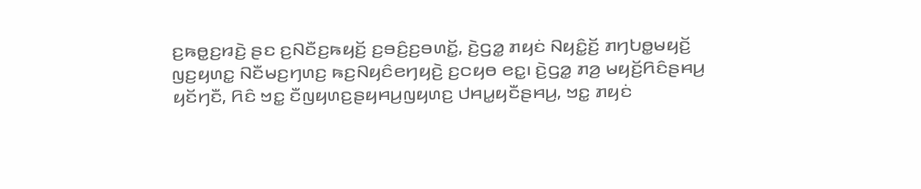ꤢ꤬ꤒꤥ꤭ꤢ꤬ꤙꤢꤧ꤬ ꤔꤢ ꤢ꤬ꤡꤢꤪꤢ꤬ꤒꤟꤢꤩ꤬ ꤢ꤬ꤋꤢꤨ꤬ꤢ꤬ꤋꤛꤢꤩ꤭, ꤢꤧ꤬ꤞꤤ꤭ ꤊꤟꤢꤦ ꤡꤟꤢꤨ꤭ꤢꤩ꤬ ꤊꤚꤝꤥ꤭ꤗꤟꤢꤩ꤬ ꤜꤢ꤬ꤟꤛꤢ꤭ ꤡꤢꤪꤗꤢ꤬ꤚꤛꤢ꤬ ꤒꤢ꤬ꤡꤟꤢꤨꤕꤚꤟꤢꤧ꤬ ꤢ꤬ꤍꤟꤥ ꤕꤢ꤭꤯ ꤢꤧ꤬ꤞꤤ꤭ ꤊꤤ꤬ ꤗꤟꤢꤩ꤬ꤖꤢꤨꤔꤌꤣ꤬ ꤟꤢꤩꤚꤢꤪ, ꤖꤢꤨ ꤠꤢ꤭ ꤢꤪꤜꤟꤛꤢ꤬ꤔꤟꤌꤣ꤬ꤜꤟꤛꤢ꤬ ꤓꤌꤣ꤭ꤟꤢꤪꤔꤌꤣ꤬, ꤠꤢ꤭ ꤊꤟꤢꤦ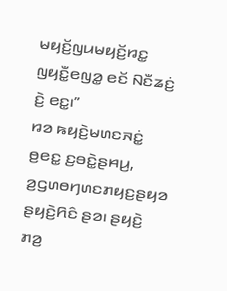ꤗꤟꤢꤩ꤬ꤜꤣꤗꤟꤢꤩ꤬ꤙꤢ꤭ ꤜꤟꤢꤪ꤭ꤕꤜꤤ꤭ ꤕꤢꤩ ꤡꤢꤪꤘꤢꤦ꤬ ꤢꤧ꤬ ꤕꤢ꤭꤯”
ꤙꤤ ꤒꤟꤢꤧ꤬ꤗꤛꤢꤏꤢꤦ꤭ ꤥ꤬ꤕꤢ꤭ ꤢ꤬ꤋꤢꤧ꤭ꤔꤌꤣ꤬, ꤤ꤬ꤞꤛꤥꤚꤛꤢꤊꤟꤢ꤬ꤔꤟꤤ ꤔꤟꤢꤧ꤬ꤖꤢꤨ ꤔꤤ꤯ ꤔꤟꤢꤧ꤬ ꤊꤤ꤬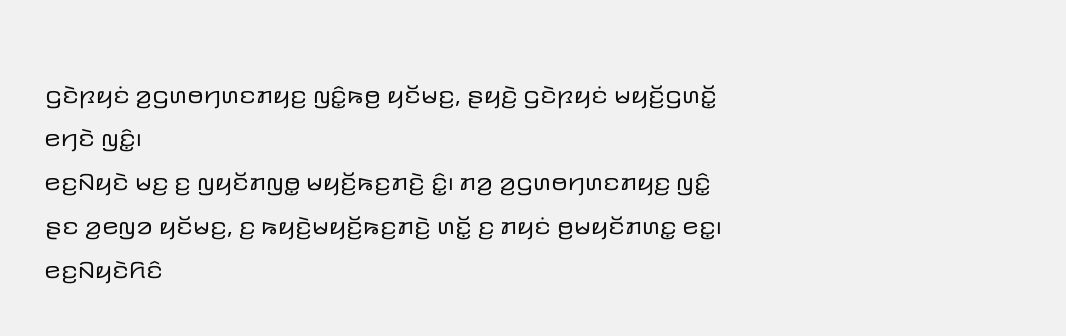ꤞꤢꤧꤐꤟꤢꤦ ꤤ꤬ꤞꤛꤥꤚꤛꤢꤊꤟꤢ꤬ ꤜꤢꤨ꤭ꤒꤥ꤬ ꤟꤢꤩꤗꤢ꤬, ꤔꤟꤢꤧ꤬ ꤞꤢꤧꤐꤟꤢꤦ ꤗꤟꤢꤩ꤬ꤞꤛꤢꤩ꤭ ꤕꤚꤢꤧ ꤜꤢꤨ꤭꤯
ꤕꤢ꤬ꤡꤟꤢꤧ ꤗꤢ꤬ ꤢ꤬ ꤜꤟꤢꤩꤊꤜꤥ꤭ ꤗꤟꤢꤩ꤬ꤒꤢ꤬ꤊꤢꤧ꤬ ꤢꤨ꤭꤯ ꤊꤤ꤬ ꤤ꤬ꤞꤛꤥꤚꤛꤢꤊꤟꤢ꤬ ꤜꤢꤨ꤭ ꤔꤢ ꤤ꤬ꤕꤜꤤ ꤟꤢꤩꤗꤢ꤬, ꤢ꤬ ꤒꤟꤢꤧ꤬ꤗꤟꤢꤩ꤬ꤒꤢ꤬ꤊꤢꤧ꤬ ꤛꤢꤩ꤭ ꤢ꤬ ꤊꤟꤢꤦ ꤥ꤬ꤗꤟꤢꤩꤊꤛꤢ꤭ ꤕꤢ꤭꤯
ꤕꤢ꤬ꤡꤟꤢꤧꤖꤢꤨ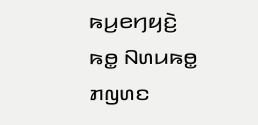ꤒꤣ꤬ꤕꤚꤟꤢꤧ꤬ ꤒꤥ꤭ ꤡꤛꤣꤒꤥ꤭ ꤊꤜꤛꤢ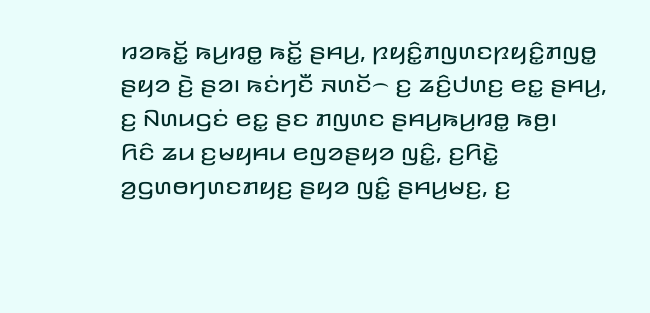ꤙꤤꤒꤢꤩ꤭ ꤒꤣ꤬ꤙꤥ꤭ ꤒꤢꤩ꤭ ꤔꤌꤣ꤬, ꤐꤟꤢꤨ꤭ꤊꤜꤛꤢꤐꤟꤢꤨ꤭ꤊꤜꤥ꤭ ꤔꤟꤤ ꤢꤧ꤬ ꤔꤤ꤯ ꤒꤢꤦꤚꤢꤪ ꤏꤛꤢꤩ꤮ ꤢ꤬ ꤘꤢꤨ꤬ꤓꤛꤢ꤬ ꤕꤢ꤭ ꤔꤌꤣ꤬, ꤢ꤬ ꤡꤛꤣꤞꤢꤦ ꤕꤢ꤭ ꤔꤢ ꤊꤜꤛꤢ ꤔꤌꤣ꤬ꤒꤣ꤬ꤙꤥ꤭ ꤒꤥ꤬꤯
ꤖꤢꤨ ꤘꤣ ꤢ꤬ꤗꤟꤌꤣ ꤕꤜꤤꤔꤟꤤ ꤜꤢꤨ꤭, ꤢ꤬ꤖꤢꤧ꤭ ꤤ꤬ꤞꤛꤥꤚꤛꤢꤊꤟꤢ꤬ ꤔꤟꤤ ꤜꤢꤨ꤭ ꤔꤌꤣ꤬ꤗꤢ꤬, ꤢ꤬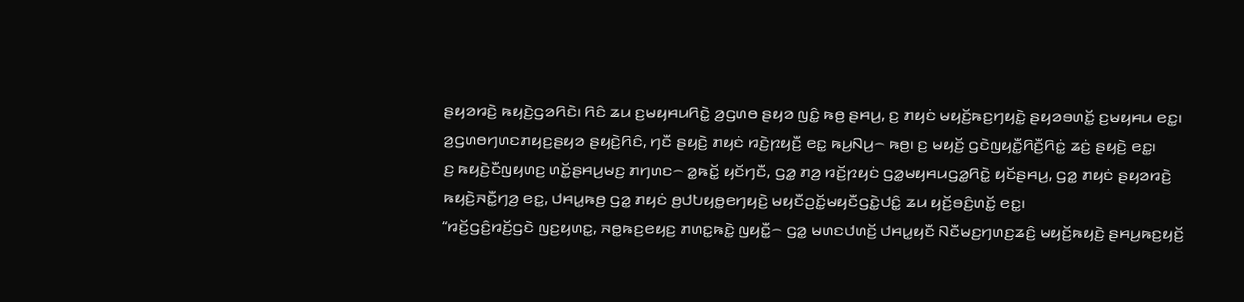ꤔꤟꤤꤙꤢꤧ꤬ ꤒꤟꤢꤧ꤬ꤞꤤꤖꤢꤧ꤯ ꤖꤢꤨ ꤘꤣ ꤢ꤬ꤗꤟꤌꤣꤖꤢꤧ꤭ ꤤ꤬ꤞꤛꤥ ꤔꤟꤤ ꤜꤢꤨ꤭ ꤒꤥ꤬ ꤔꤌꤣ꤬, ꤢ꤬ ꤊꤟꤢꤦ ꤗꤟꤢꤩ꤬ꤒꤢ꤬ꤚꤟꤢꤧ꤭ ꤔꤟꤤꤋꤛꤢꤩ꤭ ꤢ꤬ꤗꤟꤌꤣ ꤕꤢ꤭꤯
ꤤ꤬ꤞꤛꤥꤚꤛꤢꤊꤟꤢ꤬ꤔꤟꤤ ꤔꤟꤢꤧ꤬ꤖꤢꤨ, ꤚꤢꤪ ꤔꤟꤢꤧ꤬ ꤊꤟꤢꤦ ꤙꤢꤧ꤬ꤐꤟꤢꤪ꤬ ꤕꤢ꤭ ꤒꤣ꤬ꤡꤣ꤬꤮ ꤒꤥ꤬꤯ ꤢ꤬ ꤗꤟꤢꤩ꤬ ꤞꤢꤧꤜꤟꤢꤪ꤭ꤖꤢꤪ꤬ꤖꤢꤦ꤭ ꤘꤢꤦ꤬ ꤔꤟꤢꤧ꤬ ꤕꤢ꤭꤯
ꤢ꤬ ꤒꤟꤢꤧ꤬ꤢꤪꤜꤟꤛꤢ꤬ ꤛꤢꤩ꤭ꤔꤌꤣ꤬ꤗꤢ꤬ ꤊꤚꤛꤢ꤮ ꤤ꤭ꤒꤢꤩ꤭ ꤟꤢꤩꤚꤢꤪ, ꤞꤤ꤭ ꤊꤤ꤬ ꤙꤢꤩ꤬ꤐꤟꤢꤦ ꤞꤤ꤭ꤗꤟꤌꤣꤞꤤ꤭ꤖꤢꤧ꤭ ꤟꤢꤩꤔꤌꤣ꤬, ꤞꤤ꤭ ꤊꤟꤢꤦ ꤔꤟꤤꤙꤢꤧ꤬ ꤒꤟꤢꤧ꤬ꤏꤢꤪ꤭ꤚꤤ꤬ ꤕꤢ꤭, ꤓꤌꤣ꤭ꤒꤥ꤬ ꤞꤤ꤭ ꤊꤟꤢꤦ ꤥ꤬ꤓꤝꤟꤥ꤭ꤕꤚꤟꤢꤧ꤬ ꤗꤟꤢꤪꤑꤢꤩ꤭ꤗꤟꤢꤪꤞꤢꤧ꤭ꤓꤢꤨ꤭ ꤘꤣ ꤟꤢꤩ꤬ꤋꤢꤨ꤬ꤛꤢꤩ꤭ ꤕꤢ꤭꤯
“ꤙꤢꤩ꤬ꤞꤢꤨ꤬ꤙꤢꤩ꤬ꤞꤢꤧ ꤜꤢ꤬ꤟꤛꤢ꤭, ꤏꤥ꤭ꤒꤢ꤬ꤕꤟꤢ꤬ ꤊꤛꤢ꤭ꤒꤢꤧ꤭ ꤜꤟꤢꤪ꤭꤮ ꤞꤤ꤭ ꤗꤛꤢꤓꤛꤢꤩ꤬ ꤓꤌꤣ꤭ꤟꤢꤪ ꤡꤢꤪꤗꤢ꤬ꤚꤛꤢ꤬ꤘꤢꤨ꤬ ꤗꤟꤢꤩ꤬ꤒꤟꤢꤧ꤬ ꤔꤌꤣ꤬ꤒꤢ꤬ꤟꤢꤩ꤬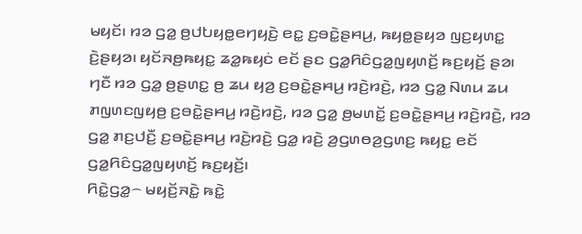ꤗꤟꤢꤩ꤯ ꤙꤤ ꤞꤤ꤭ ꤥ꤬ꤓꤝꤟꤥ꤭ꤕꤚꤟꤢꤧ꤬ ꤕꤢ꤭ ꤢ꤬ꤋꤢꤧ꤭ꤔꤌꤣ꤬, ꤒꤟꤥ꤭ꤔꤟꤤ ꤜꤢ꤬ꤟꤛꤢ꤭ ꤢꤧ꤬ꤔꤟꤤ꤯ ꤟꤢꤩꤏꤥ꤬ꤒꤟꤢ꤭ ꤘꤤ꤭ꤒꤟꤢꤦ ꤕꤢꤩ ꤔꤢ ꤞꤤ꤭ꤖꤢꤨꤞꤤ꤭ꤜꤟꤛꤢꤩ꤬ ꤒꤢ꤬ꤟꤢꤩ꤬ ꤔꤤ꤯
ꤚꤢꤪ ꤙꤤ ꤞꤤ꤭ ꤥ꤬ꤔꤛꤢ꤭ ꤥ꤬ ꤘꤣ ꤟꤤ꤬ ꤢ꤬ꤋꤢꤧ꤭ꤔꤌꤣ꤬ ꤙꤢꤧ꤬ꤙꤢꤧ꤬, ꤙꤤ ꤞꤤ꤭ ꤡꤛꤣ ꤘꤣ ꤊꤜꤛꤢꤜꤟꤥ꤬ ꤢ꤬ꤋꤢꤧ꤭ꤔꤌꤣ꤬ ꤙꤢꤧ꤬ꤙꤢꤧ꤬, ꤙꤤ ꤞꤤ꤭ ꤥ꤬ꤗꤛꤢꤩ꤭ ꤢ꤬ꤋꤢꤧ꤭ꤔꤌꤣ꤬ ꤙꤢꤧ꤬ꤙꤢꤧ꤬, ꤙꤤ ꤞꤤ꤭ ꤊꤢ꤬ꤓꤢꤪ꤬ ꤢ꤬ꤋꤢꤧ꤭ꤔꤌꤣ꤬ ꤙꤢꤧ꤬ꤙꤢꤧ꤬ ꤞꤤ꤭ ꤙꤢꤧ꤬ ꤤ꤬ꤞꤛꤥꤤ꤬ꤞꤛꤢ꤬ ꤒꤟꤢ꤭ ꤕꤢꤩ ꤞꤤ꤭ꤖꤢꤨꤞꤤ꤭ꤜꤟꤛꤢꤩ꤬ ꤒꤢ꤬ꤟꤢꤩ꤬꤯
ꤖꤢꤧ꤭ꤞꤤ꤭꤮ ꤗꤟꤢꤩ꤬ꤏꤢꤧ꤭ ꤒꤢꤧ꤭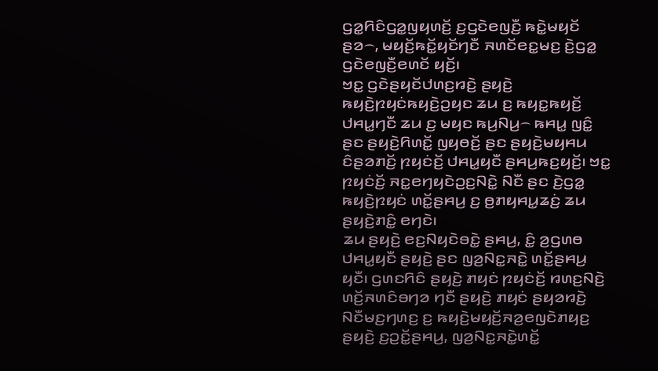ꤞꤤ꤭ꤖꤢꤨꤞꤤ꤭ꤜꤟꤛꤢꤩ꤬ ꤢ꤬ꤞꤢꤧꤕꤜꤢꤪ꤬ ꤒꤢꤧ꤭ꤗꤟꤢꤩ ꤔꤤ꤮, ꤗꤟꤢꤩ꤬ꤒꤢꤩ꤭ꤟꤢꤩꤚꤢꤪ ꤏꤛꤢꤩꤕꤢ꤭ꤗꤢ꤬ ꤢꤧ꤬ꤞꤤ꤭ ꤞꤢꤧꤕꤜꤢꤪ꤬ꤕꤛꤢꤩ ꤟꤢꤩ꤬꤯
ꤠꤢ꤭ ꤞꤢꤧꤔꤟꤢꤩꤓꤛꤢ꤬ꤙꤢꤧ꤬ ꤔꤟꤢꤧ꤬ ꤒꤟꤢꤧ꤬ꤐꤟꤢꤦꤒꤟꤢꤧ꤬ꤑꤟꤢ ꤘꤣ ꤢ꤬ ꤒꤟꤢ꤭ꤒꤟꤢꤩ꤬ ꤓꤌꤣ꤭ꤚꤢꤪ ꤘꤣ ꤢ꤬ ꤗꤟꤢ ꤒꤣ꤬ꤡꤣ꤬꤮ ꤒꤌꤣ꤭ ꤜꤢꤨ꤭ ꤔꤢ ꤔꤟꤢꤧ꤬ꤖꤛꤢꤩ꤭ ꤜꤟꤥꤢꤩ꤬ ꤔꤢ ꤔꤟꤢꤧ꤬ꤗꤟꤌꤣ ꤢꤨꤔꤤꤊꤢꤩ꤬ ꤐꤟꤢꤦꤢꤩ꤬ ꤓꤌꤣ꤭ꤟꤢꤪ ꤔꤌꤣ꤬ꤒꤢ꤬ꤟꤢꤩ꤬꤯ ꤠꤢ꤭ ꤐꤟꤢꤦꤢꤩ꤬ ꤏꤢ꤭ꤕꤚꤟꤢꤧꤑꤢ꤬ꤡꤢꤧ꤭ ꤡꤢꤪ ꤔꤢ ꤢꤧ꤬ꤞꤤ꤭ ꤒꤟꤢꤧ꤬ꤐꤟꤢꤦ ꤛꤢꤩ꤭ꤔꤌꤣ꤬ ꤢ꤬ ꤥ꤬ꤊꤟꤌꤣ꤭ꤘꤢꤦ꤬ ꤘꤣ ꤔꤟꤢꤧ꤬ꤊꤢꤨ꤭ ꤕꤚꤢꤧ꤯
ꤘꤣ ꤔꤟꤢꤧ꤬ ꤕꤢ꤬ꤡꤟꤢꤧꤋꤢꤧ꤭ ꤔꤌꤣ꤬, ꤢꤨ꤭ ꤤ꤬ꤞꤛꤥ ꤓꤌꤣ꤭ꤟꤢꤪ ꤔꤟꤢꤧ꤬ ꤔꤢ ꤜꤤ꤬ꤡꤢ꤭ꤏꤢꤧ꤭ ꤛꤢꤩ꤭ꤔꤌꤣ꤬ ꤟꤢꤪ꤯ ꤞꤛꤢꤖꤢꤨ ꤔꤟꤢꤧ꤬ ꤊꤟꤢꤦ ꤐꤟꤢꤦꤢꤩ꤬ ꤙꤛꤢ꤬ꤡꤢꤧ꤬ ꤛꤢꤩ꤬ꤏꤛꤢꤨꤋꤚꤤ ꤚꤢꤪ ꤔꤟꤢꤧ꤬ ꤊꤟꤢꤦ ꤔꤟꤤꤙꤢꤧ꤬ ꤡꤢꤪꤗꤢ꤬ꤚꤛꤢ꤬ ꤢ꤬ ꤒꤟꤢꤧ꤬ꤗꤟꤢꤩ꤬ꤏꤤ꤬ꤕꤜꤢꤧꤊꤟꤢ꤬ ꤔꤟꤢꤧ꤬ ꤢ꤬ꤑꤢꤩ꤭ꤔꤌꤣ꤬, ꤜꤤ꤬ꤡꤢ꤭ꤏꤢꤧ꤭ꤛꤢꤩ꤭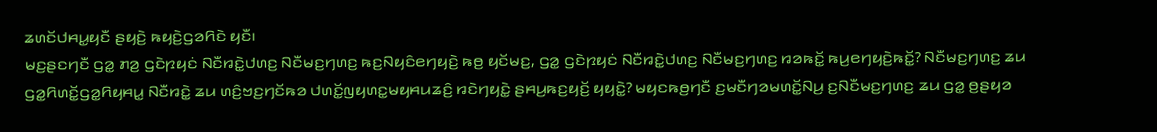ꤘꤛꤢꤩꤓꤌꤣ꤭ꤟꤢꤪ ꤔꤟꤢꤧ꤬ ꤒꤟꤢꤧ꤬ꤞꤤꤖꤢꤧ ꤟꤢꤪ꤯
ꤗꤢ꤬ꤔꤢꤚꤢꤪ ꤞꤤ꤭ ꤊꤤ꤬ ꤞꤢꤧꤐꤟꤢꤦ ꤡꤢꤪꤙꤢꤧ꤭ꤓꤛꤢ꤬ ꤡꤢꤪꤗꤢ꤬ꤚꤛꤢ꤬ ꤒꤢ꤬ꤡꤟꤢꤨꤕꤚꤟꤢꤧ꤬ ꤒꤥ꤬ ꤟꤢꤩꤗꤢ꤬, ꤞꤤ꤭ ꤞꤢꤧꤐꤟꤢꤦ ꤡꤢꤪꤙꤢꤧ꤭ꤓꤛꤢ꤬ ꤡꤢꤪꤗꤢ꤬ꤚꤛꤢ꤬ ꤙꤤꤒꤢꤩ꤭ ꤒꤣ꤬ꤕꤚꤟꤢꤧ꤬ꤒꤢꤩ꤭? ꤡꤢꤪꤗꤢ꤬ꤚꤛꤢ꤬ ꤘꤣ ꤞꤤ꤭ꤖꤛꤢꤩ꤭ꤞꤤ꤭ꤖꤟꤌꤣ꤭ ꤡꤢꤪꤙꤢꤧ꤭ ꤘꤣ ꤛꤢꤨ꤬ꤠꤢ꤬ꤚꤢꤩꤒꤤ ꤓꤛꤢꤩ꤭ꤜꤟꤛꤢ꤭ꤗꤟꤌꤣꤘꤢꤨ꤬ ꤙꤢꤧꤚꤟꤢꤧ꤭ ꤔꤌꤣ꤬ꤒꤢ꤬ꤟꤢꤩ꤬ ꤟꤟꤢꤧ꤭? ꤗꤟꤢꤒꤥ꤬ꤚꤢꤪ ꤢ꤬ꤗꤢꤪꤚꤤꤗꤛꤢꤩ꤭ꤡꤣ꤬ ꤢ꤬ꤡꤢꤪꤗꤢ꤬ꤚꤛꤢ꤬ ꤘꤣ ꤞꤤ꤭ ꤥ꤬ꤔꤟꤤ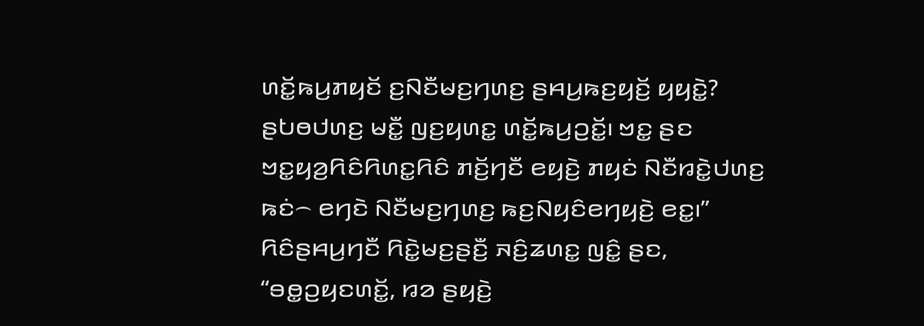ꤛꤢꤩ꤭ꤒꤣ꤬ꤊꤟꤢꤩ ꤢ꤬ꤡꤢꤪꤗꤢ꤬ꤚꤛꤢ꤬ ꤔꤌꤣ꤬ꤒꤢ꤬ꤟꤢꤩ꤬ ꤟꤟꤢꤧ꤭? ꤔꤝꤥꤓꤛꤢ꤬ ꤗꤢꤪ꤭ ꤜꤢ꤬ꤟꤛꤢ꤭ ꤛꤢꤩ꤭ꤒꤣ꤬ꤑꤢꤩ꤭꤯ ꤠꤢ꤭ ꤔꤢ ꤠꤢ꤭ꤟꤤ꤬ꤖꤢꤨꤖꤛꤢ꤭ꤖꤢꤨ ꤊꤢꤩ꤬ꤚꤢꤪ ꤕꤟꤢꤧ꤬ ꤊꤟꤢꤦ ꤡꤢꤪꤙꤢꤧ꤭ꤓꤛꤢ꤬ ꤒꤢꤦ꤮ ꤕꤚꤢꤧ ꤡꤢꤪꤗꤢ꤬ꤚꤛꤢ꤬ ꤒꤢ꤬ꤡꤟꤢꤨꤕꤚꤟꤢꤧ꤬ ꤕꤢ꤭꤯”
ꤖꤢꤨꤔꤌꤣ꤬ꤚꤢꤪ ꤖꤢꤧ꤭ꤗꤢ꤬ꤔꤢꤪ꤬ ꤏꤢꤨ꤬ꤘꤛꤢ꤭ ꤜꤢꤨ꤭ ꤔꤢ, “ꤋꤥ꤭ꤑꤟꤢꤛꤢꤩ꤭, ꤙꤤ ꤔꤟꤢꤧ꤬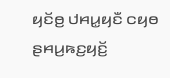ꤟꤢꤩꤥ꤬ ꤓꤌꤣ꤭ꤟꤢꤪ ꤍꤟꤥ ꤔꤌꤣ꤬ꤒꤢ꤬ꤟꤢꤩ꤬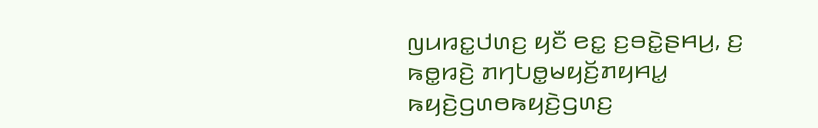ꤜꤣꤙꤢ꤭ꤓꤛꤢ꤬ ꤟꤢꤪ ꤕꤢ꤭ ꤢ꤬ꤋꤢꤧ꤭ꤔꤌꤣ꤬, ꤢ꤬ ꤒꤥ꤭ꤙꤢꤧ꤬ ꤊꤚꤝꤥ꤭ꤗꤟꤢꤩ꤬ꤊꤟꤌꤣ꤭ ꤒꤟꤢꤧ꤬ꤞꤛꤥꤒꤟꤢꤧ꤬ꤞꤛꤢ꤬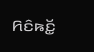ꤖꤢꤨꤒꤢꤩ꤭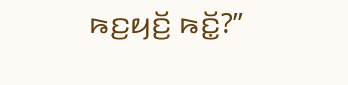ꤒꤢ꤬ꤟꤢꤩ꤬ ꤒꤢꤩ꤭?”